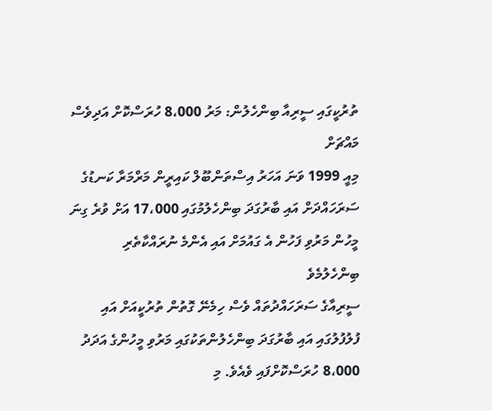ތުރުކީގައި ސީރިއާ ބިންހެލުން: މަރު 8،000 ހުރަސްކޮށް އަދިވެސް މައްޗަށް
މިއީ 1999 ވަނަ އަހަރު އިސްތަންބޫލް ކައިރީން މަރްމަރާ ކަނޑުގެ ސަރަހައްދަށް އައި ބާރުގަދަ ބިންހެލުމުގައި 17،000 އަށް ވުރެ ގިނަ މީހުން މަރުވި ފަހުން އެ ގައުމަށް އައި އެންމެ ނުރައްކާތެރި ބިންހެލުމެވެ
ސީރިއާގެ ސަރަހައްދުތައް ވެސް ހިމެނޭ ގޮތުން ތުރުކީއަށް އައި ފުލުފުލުގައި އައި ބާރުގަދަ ބިންހެލުންތަކުގައި މަރުވި މީހުންގެ އަދަދު 8،000 ހުރަސްކޮށްފައި ވެއެވެ. މި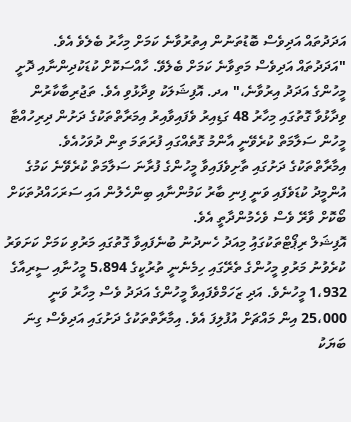އަދަދުތައް އަދިވެސް ބޮޑުތަނުން އިތުރުވާނެ ކަމަށް މިހާރު ބެލެވެ އެވެ.
"އަދަދުތައް އަދިވެސް މަތިވާނެ ކަމަށް ބެލެވޭ. ހާއްސަކޮށް ކުޑަކުދިންނާއި ދޮށީ މީހުންގެ އަދަދު އިރުވާނެ،" އދ. އޮފިޝަލަކު ވިދާޅުވި އެވެ. ތަޖުރިބާކާރުން ވިދާޅުވާ ގޮތުގައި މިހާރު 48 ގަޑިއިރު ވެފައިވާއިރު އިމަރާތްތަކުގެ ދަށުން ދިރިހުއްޓާ މީހުން ސަލާމަތް ކުރެވޭނީ އާންމު ގޮތެއްގައި ފުރަތަމަ ތިން ދުވަހުއެވެ. އިމާރާތްތަކުގެ ދަށުގައި ތާށިވެފައިވާ މީހުންގެ ފުރާނަ ސަލާމަތް ކުރެވޭނެ ކަމުގެ އުންމީދު ކުޑަވެފައި ވަނީ ފިނި ބާރު ކަމުންނާއި ބިންހެލުން އައި ސަރަހައްދުތަކަށް ބޯކޮށް ވާރޭ ވެސް ވެހެމުންދާތީ އެވެ.
އޮފިޝަލް ރިޕޯޓްތަކުގައިު މިއަދު ހެނދުނު ބުނެފައިވާ ގޮތުގައި މަރުވި ކަމަށް ކަށަވަރު ކުރެވުނު މަރުވި މީހުންގެ ތެރޭގައި ހިމެނެނީ ތުރުކީގެ 5،894 މީހުނާއި ސީރިއާގެ 1،932 މީހުނެވެ. އަދި ޒަހަމްވެފައިވާ މީހުންގެ އަދަދު ވެސް މިހާރު ވަނީ 25،000 އިން މައްޗަށް އުފުލިފަ އެވެ. އިމާރާތްތަކުގެ ދަށުގައި އަދިވެސް ގިނަ ބަޔަކު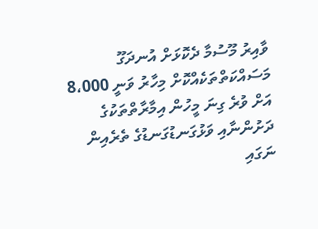ވާއިރު މޫސުމާ ދެކޮޅަށް އުނދަގޫ މަސައްކަތްތަކެއްކޮށް މިހާރު ވަނީ 8،000 އަށް ވުރެ ގިނަ މީހުން އިމާރާތްތަކުގެ ދަށުންނާއި ވަޅުގަނޑުގަނޑުގެ ތެރެއިން ނަގައި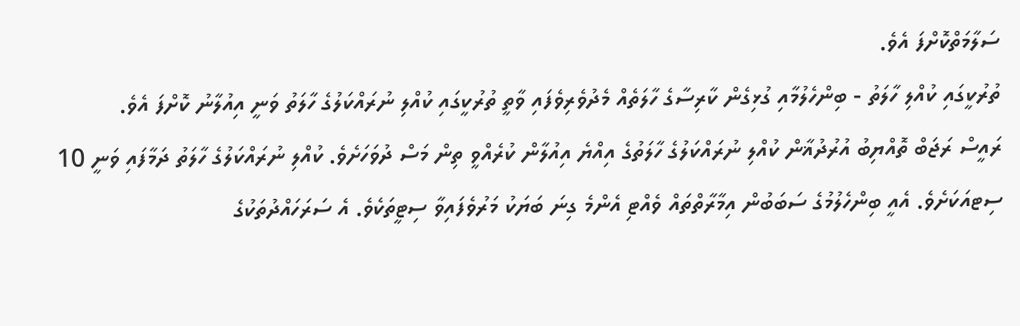ސަލާމަތްކޮށްފަ އެވެ.
ތުރުކީގައި ކުއްލި ހާލަތު - ބިންހެލުމާއި ގުޅިގެން ކާރިސާގެ ހާލަތެއް މެދުވެރިވެފައި ވާތީ ތުރުކީގައި ކުއްލި ނުރައްކަލުގެ ހާލަތު ވަނީ އިއުލާނު ކޮށްފަ އެވެ.
ރައީސް ރަޖަބް ތޮއްޔިބު އުރުދުޣާން ކުއްލި ނުރައްކަލުގެ ހާލަތުގެ އިއްޔެ އިއުލާން ކުރެއްވީ ތިން މަސް ދުވަހަށެވެ. ކުއްލި ނުރައްކަލުގެ ހާލަތު ދަމާފައި ވަނީ 10 ސިޓއަކަށެވެ. އެއީ ބިންހެލުމުގެ ސަބަބުން އިމާރާތްތައް ވެއްޓި އެންމެ ގިނަ ބަޔަކު މަރުވެފައިވާ ސިޓީތަކެވެ. އެ ސަރަހައްދުތަކުގެ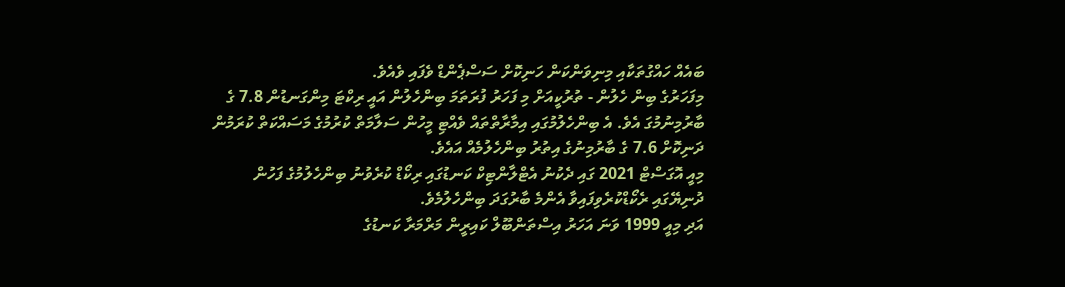ބައެއް ހައްގުތަކާއި މިނިވަންކަން ހަނިކޮށް ސަސްޕެންޑް ވެފައި ވެއެވެ.
މިފަހަރުގެ ބިން ހެލުން - ތުރުކީއަށް މި ފަހަރު ފުރަތަމަ ބިންހެލުން އައީ ރިކްޓަ މިންގަނޑުން 7.8 ގެ ބާރުމިނުމުގަ އެވެ. އެ ބިންހެލުމުގައި އިމާރާތްތައް ވެއްޓި މީހުން ސަލާމަތް ކުރުމުގެ މަސައްކަތް ކުރަމުން ދަނިކޮށް 7.6 ގެ ބާރުމިނުގެ އިތުރު ބިންހެލުމެއް އައެވެ.
މިއީ އޮގަސްޓް 2021 ގައި ދެކުނު އެޓްލާންޓިކް ކަނޑުގައި ރިކޯޑް ކުރެވުނު ބިންހެލުމުގެ ފަހުން ދުނިޔޭގައި ރެކޯޑްކުރެވިފައިވާ އެންމެ ބާރުގަދަ ބިންހެލުމެވެ.
އަދި މިއީ 1999 ވަނަ އަހަރު އިސްތަންބޫލް ކައިރީން މަރްމަރާ ކަނޑުގެ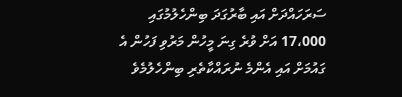ސަރަހައްދަށް އައި ބާރުގަދަ ބިންހެލުމުގައި 17،000 އަށް ވުރެ ގިނަ މީހުން މަރުވި ފަހުން އެ ގައުމަށް އައި އެންމެ ނުރައްކާތެރި ބިންހެލުމެވެ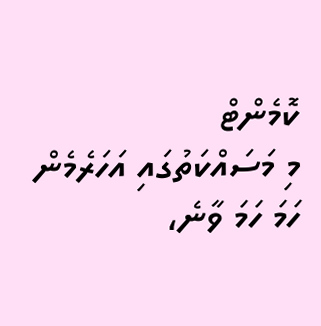ކޮމެންޓް
މި މަސައްކަތުގައި އަހަރެމެން ހަމަ ހަމަ ވާނެ،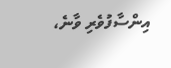އިންސާފުވެރި ވާނެ،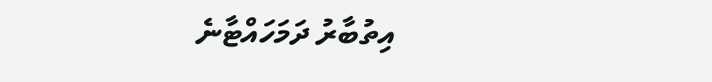އިތުބާރު ދަމަހައްޓާނެ